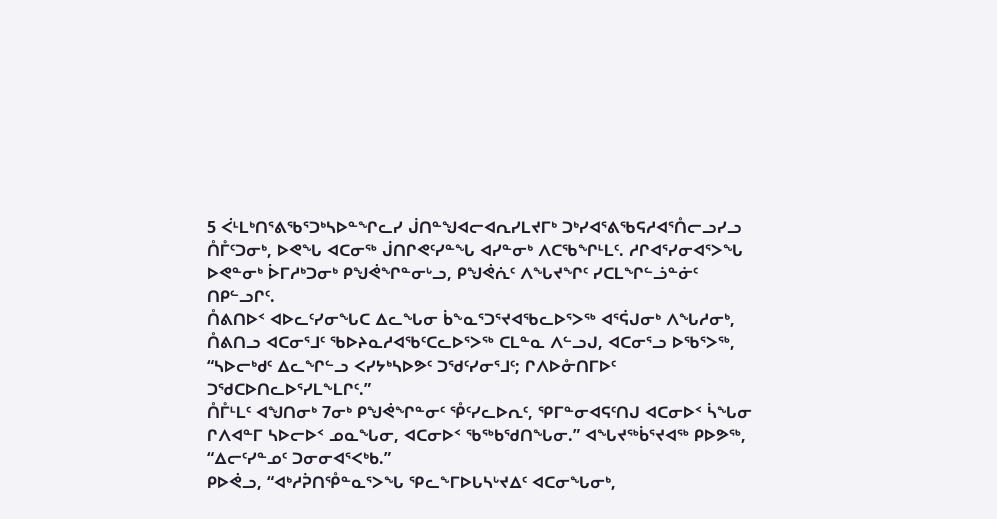5 ᐹᒻᒪᒃᑎᕐᕕᖃᕐᑐᒃᓴᐅᓐᖏᓚᓯ ᒎᑎᓐᖑᐊᓕᐊᕆᓯᒪᔪᒥᒃ ᑐᒃᓯᐊᕐᕕᖃᕋᓱᐊᕐᑍᓕᓗᓯᓗ ᑍᒤᑦᑐᓂᒃ, ᐅᕙᖓ ᐊᑕᓂᖅ ᒎᑎᒋᕙᑦᓯᓐᖓ ᐊᓯᓐᓂᒃ ᐱᑕᖃᖏᒻᒪᑦ. ᓱᒋᐊᕐᓯᓂᐊᕐᐳᖓ ᐅᕙᓐᓂᒃ ᐆᒥᓱᒃᑐᓂᒃ ᑭᖑᕚᖏᓐᓂᒡᓗ, ᑭᖑᕚᕇᑦ ᐱᖓᔪᖏᑦ ᓯᑕᒪᖏᓪᓘᓐᓃᑦ ᑎᑭᓪᓗᒋᑦ.
ᑍᕕᑎᐅᑉ ᐊᐅᓚᑦᓯᓂᖓᑕ ᐃᓚᖓᓂ ᑳᖕᓇᕐᑐᕐᔪᐊᖃᓚᐅᕐᐳᖅ ᐊᕐᕌᒍᓂᒃ ᐱᖓᓱᓂᒃ, ᑍᕕᑎᓗ ᐊᑕᓂᕐᒧᑦ ᖃᐅᔨᓇᓱᐊᖃᑦᑕᓚᐅᕐᐳᖅ ᑕᒪᓐᓇ ᐱᓪᓗᒍ, ᐊᑕᓂᕐᓗ ᐅᖃᕐᐳᖅ, “ᓴᐅᓕᒃᑯᑦ ᐃᓚᖏᓪᓗ ᐸᓯᔭᒃᓴᐅᕗᑦ ᑐᖁᑦᓯᓂᕐᒧᑦ; ᒋᐱᐅᓁᑎᒥᐅᑦ ᑐᖁᑕᐅᑎᓚᐅᕐᓯᒪᖕᒪᒋᑦ.”
ᑍᒤᒻᒪᑦ ᐊᖑᑎᓂᒃ 7ᓂᒃ ᑭᖑᕚᖏᓐᓂᑦ ᕾᑦᓯᓚᐅᕆᑦ, ᕿᒥᓐᓂᐊᕋᑦᑎᒍ ᐊᑕᓂᐅᑉ ᓵᖓᓂ ᒋᐱᐊᓐᒥ ᓴᐅᓕᐅᑉ ᓄᓇᖓᓂ, ᐊᑕᓂᐅᑉ ᖃᖅᑲᖁᑎᖓᓂ.” ᐊᖓᔪᖅᑳᕐᔪᐊᖅ ᑭᐅᕗᖅ, “ᐃᓕᑦᓯᓐᓄᑦ ᑐᓂᓂᐊᕐᐸᒃᑲ.”
ᑭᐅᕚᓗ, “ᐊᒃᓱᕉᑎᕾᓐᓇᕐᐳᖓ ᕿᓚᖕᒥᐅᒐᓴᒡᔪᐃᑦ ᐊᑕᓂᖓᓂᒃ,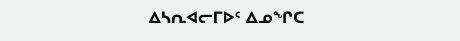ᐃᓴᕆᐊᓕᒥᐅᑦ ᐃᓄᖏᑕ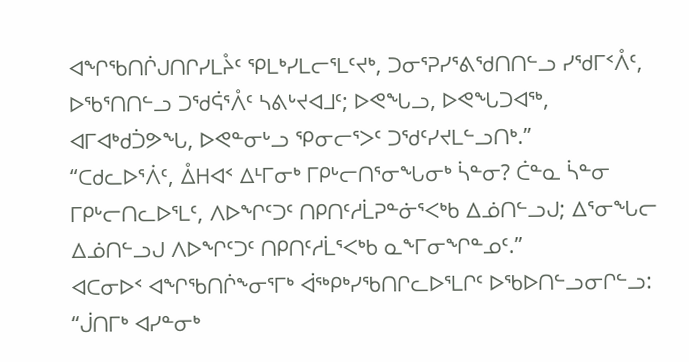ᐊᖏᖃᑎᒌᒍᑎᒋᓯᒪᔧᑦ ᕿᒪᒃᓯᒪᓕᕐᒪᑦᔪᒃ, ᑐᓂᕐᕈᓯᕐᕕᖁᑎᑎᓪᓗ ᓯᖁᒥᑉᐰᑦ, ᐅᖃᕐᑎᑎᓪᓗ ᑐᖁᕌᕐᐰᑦ ᓴᕕᒡᔪᐊᒧᑦ; ᐅᕙᖓᓗ, ᐅᕙᖓᑐᐊᖅ, ᐊᒥᐊᒃᑯᑑᕗᖓ, ᐅᕙᓐᓂᒡᓗ ᕿᓂᓕᕐᐳᑦ ᑐᖁᑦᓯᔪᒪᓪᓗᑎᒃ.”
“ᑕᑯᓚᐅᕐᐲᑦ, ᐂᕼᐊᑉ ᐃᒻᒥᓂᒃ ᒥᑭᒡᓕᑎᕐᓂᖓᓂᒃ ᓵᓐᓂ? ᑖᓐᓇ ᓵᓐᓂ ᒥᑭᒡᓕᑎᓚᐅᕐᒪᑦ, ᐱᐅᖏᑦᑐᑦ ᑎᑭᑎᑦᓱᒫᕈᓐᓃᕐᐸᒃᑲ ᐃᓅᑎᓪᓗᒍ; ᐃᕐᓂᖓᓕ ᐃᓅᑎᓪᓗᒍ ᐱᐅᖏᑦᑐᑦ ᑎᑭᑎᑦᓱᒫᕐᐸᒃᑲ ᓇᖕᒥᓂᖏᓐᓄᑦ.”
ᐊᑕᓂᐅᑉ ᐊᖏᖃᑎᒌᖕᓂᕐᒥᒃ ᐋᖅᑭᒃᓯᖃᑎᒋᓚᐅᕐᒪᒋᑦ ᐅᖃᐅᑎᓪᓗᓂᒋᓪᓗ: “ᒎᑎᒥᒃ ᐊᓯᓐᓂᒃ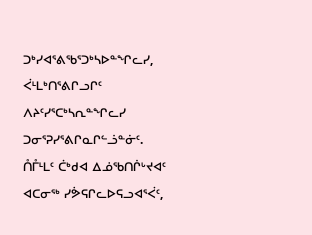ᑐᒃᓯᐊᕐᕕᖃᕐᑐᒃᓴᐅᓐᖏᓚᓯ, ᐹᒻᒪᒃᑎᕐᕕᒋᓗᒋᑦ ᐱᔨᑦᓯᕐᑕᒃᓴᕆᓐᖏᓚᓯ ᑐᓂᕐᕈᓯᕐᕕᒋᓇᒋᓪᓘᓐᓃᑦ.
ᑍᒤᒻᒪᑦ ᑖᒃᑯᐊ ᐃᓅᖃᑎᒌᒡᔪᐊᑦ ᐊᑕᓂᖅ ᓯᕘᕋᒋᓚᐅᕋᓗᐊᕐᐹᑦ,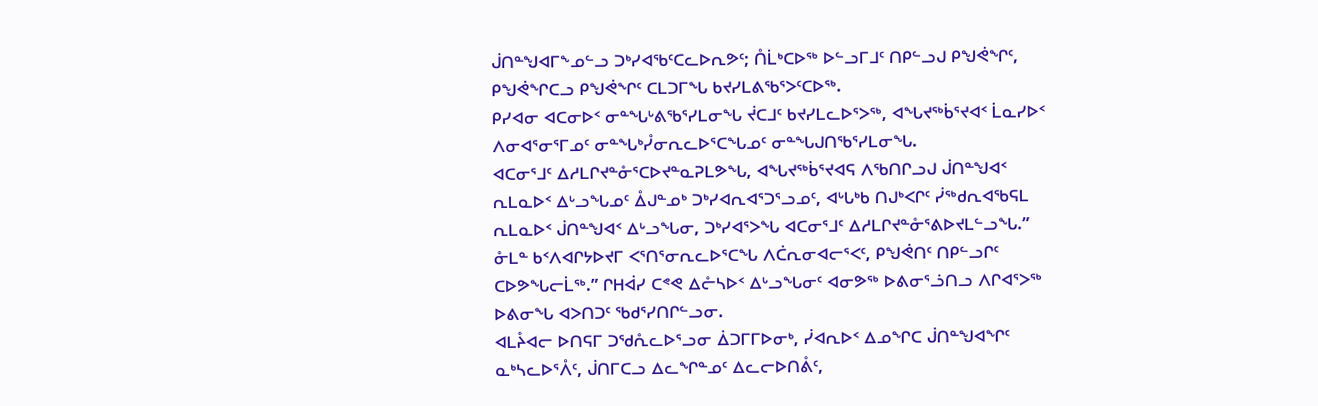ᒎᑎᓐᖑᐊᒥᖕᓄᓪᓗ ᑐᒃᓯᐊᖃᑦᑕᓚᐅᕆᕗᑦ; ᑍᒫᒃᑕᐅᖅ ᐅᓪᓗᒥᒧᑦ ᑎᑭᓪᓗᒍ ᑭᖑᕚᖏᑦ, ᑭᖑᕚᖏᑕᓗ ᑭᖑᕚᖏᑦ ᑕᒪᑐᒥᖓ ᑲᔪᓯᒪᕕᖃᕐᐳᑦᑕᐅᖅ.
ᑭᓯᐊᓂ ᐊᑕᓂᐅᑉ ᓂᓐᖓᒡᕕᖃᕐᓯᒪᓂᖓ ᔫᑕᒧᑦ ᑲᔪᓯᒪᓚᐅᕐᐳᖅ, ᐊᖓᔪᖅᑳᕐᔪᐊᑉ ᒫᓇᓯᐅᑉ ᐱᓂᐊᕐᓂᕐᒥᓄᑦ ᓂᓐᖓᒃᓮᓂᕆᓚᐅᕐᑕᖓᓄᑦ ᓂᓐᖓᒍᑎᖃᕐᓯᒪᓂᖓ.
ᐊᑕᓂᕐᒧᑦ ᐃᓱᒪᒋᔪᓐᓁᕐᑕᐅᔪᓐᓇᕈᒪᕗᖓ, ᐊᖓᔪᖅᑳᕐᔪᐊᕋ ᐱᖃᑎᒋᓗᒍ ᒎᑎᓐᖑᐊᑉ ᕆᒪᓇᐅᑉ ᐃᒡᓗᖓᓄᑦ ᐂᒍᓐᓄᒃ ᑐᒃᓯᐊᕆᐊᕐᑐᕐᓗᓄᑦ, ᐊᒡᒐᒃᑲ ᑎᒍᒃᐸᒋᑦ ᓰᖅᑯᕆᐊᖃᕋᒪ ᕆᒪᓇᐅᑉ ᒎᑎᓐᖑᐊᑉ ᐃᒡᓗᖓᓂ, ᑐᒃᓯᐊᕐᐳᖓ ᐊᑕᓂᕐᒧᑦ ᐃᓱᒪᒋᔪᓐᓁᕐᕕᐅᔪᒪᓪᓗᖓ.”
ᓁᒪᓐ ᑲᑉᐱᐊᒋᔭᐅᔪᒥ ᐸᕐᑎᕐᓂᕆᓚᐅᕐᑕᖓ ᐱᑖᕆᓂᐊᓕᕐᐸᑦ, ᑭᖑᕚᑎᑦ ᑎᑭᓪᓗᒋᑦ ᑕᐅᕗᖓᓕᒫᖅ.” ᒋᕼᐋᓯ ᑕᕝᕙ ᐃᓔᓴᐅᑉ ᐃᒡᓗᖓᓂᑦ ᐊᓂᕗᖅ ᐅᕕᓂᕐᓘᑎᓗ ᐱᒋᐊᕐᐳᖅ ᐅᕕᓂᖓ ᐊᐳᑎᑐᑦ ᖃᑯᕐᓯᑎᒋᓪᓗᓂ.
ᐊᒪᔧᐊᓕ ᐅᑎᕋᒥ ᑐᖁᕅᓚᐅᕐᓗᓂ ᐄᑐᒥᒥᐅᓂᒃ, ᓰᐊᕆᐅᑉ ᐃᓄᖏᑕ ᒎᑎᓐᖑᐊᖏᑦ ᓇᒃᓴᓚᐅᕐᐰᑦ, ᒎᑎᒥᑕᓗ ᐃᓚᖏᓐᓄᑦ ᐃᓚᓕᐅᑎᕔᑦ,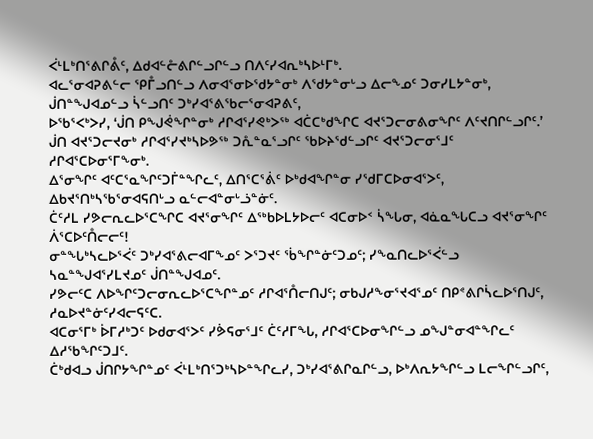ᐹᒻᒪᒃᑎᕐᕕᒋᕔᑦ, ᐃᑯᐊᓪᓔᕕᒋᓪᓗᒋᓪᓗ ᑎᐱᑦᓯᐊᕆᒃᓴᐅᒻᒥᒃ.
ᐊᓚᕐᓂᐊᕈᕕᓪᓕ ᕿᒤᓗᑎᓪᓗ ᐱᓂᐊᕐᓂᐅᖁᔭᓐᓂᒃ ᐱᖁᔭᓐᓂᒡᓗ ᐃᓕᖕᓄᑦ ᑐᓂᓯᒪᔭᓐᓂᒃ, ᒎᑎᓐᖑᐊᓄᓪᓗ ᓵᓪᓗᑎᑦ ᑐᒃᓯᐊᕐᕕᖃᓕᕐᓂᐊᕈᕕᑦ,
ᐅᖃᕐᐸᒃᐳᓯ, ‘ᒎᑎ ᑭᖑᕚᖏᓐᓂᒃ ᓱᒋᐊᕐᓯᕙᒃᐳᖅ ᐊᑖᑕᒃᑯᖏᑕ ᐊᔪᕐᑐᓕᓂᕕᓂᖏᑦ ᐱᑦᔪᑎᒋᓪᓗᒋᑦ.’ ᒎᑎ ᐊᔪᕐᑐᓕᔪᓂᒃ ᓱᒋᐊᕐᓯᔪᒃᓴᐅᕗᖅ ᑐᕅᓐᓇᕐᓗᒋᑦ ᖃᐅᔨᖁᓪᓗᒋᑦ ᐊᔪᕐᑐᓕᓂᕐᒧᑦ ᓱᒋᐊᕐᑕᐅᓂᕐᒥᖕᓂᒃ.
ᐃᕐᓂᖏᑦ ᐊᑦᑕᕐᓇᖏᑦᑐᒦᓐᖏᓚᑦ, ᐃᑎᕐᑕᕐᕖᑦ ᐅᒃᑯᐊᖏᓐᓂ ᓯᖁᒥᑕᐅᓂᐊᕐᐳᑦ, ᐃᑲᔪᕐᑎᒃᓴᖃᕐᓂᐊᕋᑎᒡᓗ ᓇᓪᓕᐊᓐᓂᒡᓘᓐᓃᑦ.
ᑖᑦᓱᒪ ᓯᕗᓕᕆᓚᐅᕐᑕᖏᑕ ᐊᔪᕐᓂᖏᑦ ᐃᖅᑲᐅᒪᔭᐅᓕᑦ ᐊᑕᓂᐅᑉ ᓵᖓᓂ, ᐊᓈᓇᖓᑕᓗ ᐊᔪᕐᓂᖏᑦ ᐲᕐᑕᐅᑦᑍᓕᓕᑦ!
ᓂᓐᖓᒃᓴᓚᐅᕐᐹᑦ ᑐᒃᓯᐊᕐᕕᓕᐊᒥᖕᓄᑦ ᐳᕐᑐᔪᑦ ᖄᖏᓐᓃᑦᑐᓄᑦ; ᓯᖕᓇᑎᓚᐅᕐᐹᓪᓗ ᓴᓇᓐᖑᐊᕐᓯᒪᔪᓄᑦ ᒎᑎᓐᖑᐊᓄᑦ.
ᓯᕗᓕᑦᑕ ᐱᐅᖏᑦᑐᓕᓂᕆᓚᐅᕐᑕᖏᓐᓄᑦ ᓱᒋᐊᕐᑍᓕᑎᒍᑦ; ᓂᑲᒍᓱᖕᓂᕐᔪᐊᕐᓄᑦ ᑎᑭᕝᕕᒋᓵᓚᐅᕐᑎᒍᑦ, ᓱᓇᐅᔪᓐᓃᑦᓯᐊᓕᕋᑦᑕ.
ᐊᑕᓂᕐᒥᒃ ᐆᒥᓱᒃᑐᑦ ᐅᑯᓂᐊᕐᐳᑦ ᓯᕘᕋᓂᕐᒧᑦ ᑖᑦᓱᒥᖓ, ᓱᒋᐊᕐᑕᐅᓂᖏᓪᓗ ᓄᖑᓐᓂᐊᓐᖏᓚᑦ ᐃᓱᖃᖏᑦᑐᒧᑦ.
ᑖᒃᑯᐊᓗ ᒎᑎᒋᔭᖏᓐᓄᑦ ᐹᒻᒪᒃᑎᕐᑐᒃᓴᐅᓐᖏᓚᓯ, ᑐᒃᓯᐊᕐᕕᒋᓇᒋᓪᓗ, ᐅᒃᐱᕆᔭᖏᓪᓗ ᒪᓕᖏᓪᓗᒋᑦ,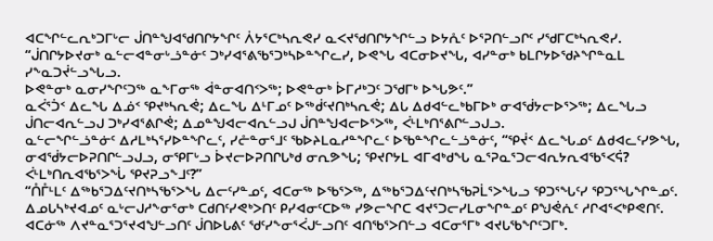ᐊᑕᖏᓪᓚᕆᒃᑐᒥᒡᓕ ᒎᑎᓐᖑᐊᖁᑎᒋᔭᖏᑦ ᐲᔭᕐᑕᒃᓴᕆᕙᓯ ᓇᐸᔪᖁᑎᒋᔭᖏᓪᓗ ᐅᔭᕅᑦ ᐅᕐᕈᑎᓪᓗᒋᑦ ᓯᖁᒥᑕᒃᓴᕆᕙᓯ.
“ᒎᑎᒋᔭᐅᔪᓂᒃ ᓇᓪᓕᐊᓐᓂᒡᓘᓐᓃᑦ ᑐᒃᓯᐊᕐᕕᖃᕐᑐᒃᓴᐅᓐᖏᓚᓯ, ᐅᕙᖓ ᐊᑕᓂᐅᔪᖓ, ᐊᓯᓐᓂᒃ ᑲᒪᒋᔭᐅᖁᔨᖏᓐᓇᒪ ᓯᖕᓇᑐᔫᓪᓗᖓᓗ.
ᐅᕙᓐᓂᒃ ᓇᓂᓯᖏᑦᑐᖅ ᓇᖕᒥᓂᖅ ᐋᓐᓂᐊᑎᑉᐳᖅ; ᐅᕙᓐᓂᒃ ᐆᒥᓱᒃᑐᑦ ᑐᖁᒥᒃ ᐅᖓᕗᑦ.”
ᓇᐹᕐᑑᑉ ᐃᓚᖓ ᐃᓅᑉ ᕿᔪᒃᓴᕆᕚ; ᐃᓚᖓ ᐃᒻᒥᓄᑦ ᐅᖅᑰᑦᔪᑎᒃᓴᕆᕚ; ᐃᒐ ᐃᑯᐊᓪᓚᒃᑲᒥᐅᒃ ᓂᐊᖂᔭᓕᐅᕐᐳᖅ; ᐃᓚᖓᓗ ᒎᑎᓕᐊᕆᓪᓗᒍ ᑐᒃᓯᐊᕐᕕᒋᕚ; ᐃᓄᓐᖑᐊᓕᐊᕆᓪᓗᒍ ᒎᑎᓐᖑᐊᓕᐅᕐᐳᖅ, ᐹᒻᒪᒃᑎᕐᕕᒋᓪᓗᒍᓗ.
ᓇᓪᓕᖏᓪᓘᓐᓃᑦ ᐃᓱᒪᒃᓴᕐᓯᐅᓐᖏᓚᑦ, ᓯᓔᓐᓂᕐᒧᑦ ᖃᐅᔨᒪᓇᓱᓐᖏᓚᑦ ᐅᖃᓐᖏᓚᓪᓘᓐᓃᑦ, “ᕿᔫᑉ ᐃᓚᖓᓄᑦ ᐃᑯᐊᓚᑦᓯᕗᖓ, ᓂᐊᖂᔭᓕᐅᕈᑎᒋᓪᓗᒍᓗ, ᓂᕿᒥᒡᓗ ᐆᔪᓕᐅᕈᑎᒋᒐᒃᑯ ᓂᕆᕗᖓ; ᕿᔪᒋᔭᒪ ᐊᒥᐊᒃᑯᖓ ᓇᕐᕈᓇᕐᑐᓕᐊᕆᔭᕆᐊᖃᕐᐸᕌ? ᐹᒻᒪᒃᑎᕆᐊᖃᕐᐳᖔ ᕿᔪᕈᓗᖕᒧᑦ?”
“ᑍᒤᒻᒪᑦ ᐃᖅᑲᕐᑐᐃᑦᔪᑎᒃᓴᖃᕐᐳᖓ ᐃᓕᑦᓯᓐᓄᑦ, ᐊᑕᓂᖅ ᐅᖃᕐᐳᖅ, ᐃᖅᑲᕐᑐᐃᑦᔪᑎᒃᓴᖃᕈᒫᕐᐳᖓᓗ ᕿᑐᕐᖓᑦᓯ ᕿᑐᕐᖓᖏᓐᓄᑦ.
ᐃᓄᒐᓴᒃᔪᐊᓄᑦ ᓇᒡᓕᒍᓱᖕᓂᕐᓂᒃ ᑕᑯᑎᑦᓯᕙᒃᐳᑎᑦ ᑭᓯᐊᓂᑦᑕᐅᖅ ᓯᕗᓕᖏᑕ ᐊᔪᕐᑐᓕᓯᒪᓂᖏᓐᓄᑦ ᑭᖑᕚᕇᑦ ᓱᒋᐊᕐᐸᒃᑭᕙᑎᑦ. ᐊᑕᓃᖅ ᐱᔪᓐᓇᕐᑐᕐᔪᐊᖑᓪᓗᑎᑦ ᒎᑎᐅᒐᕕᑦ ᖁᑦᓯᖕᓂᕐᐹᒍᓪᓗᑎᑦ ᐊᑎᖃᕐᐳᑎᓪᓗ ᐊᑕᓂᕐᒥᒃ ᐊᔪᒐᖃᖏᑦᑐᒥᒃ.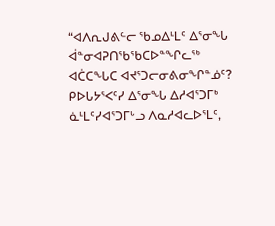“ᐊᐱᕆᒍᕕᓪᓕ ᖃᓄᐃᒻᒪᑦ ᐃᕐᓂᖓ ᐋᓐᓂᐊᕈᑎᖃᖃᑕᐅᓐᖏᓚᖅ ᐊᑖᑕᖓᑕ ᐊᔪᕐᑐᓕᓂᕕᓂᖏᓐᓅᑦ? ᑭᐅᒐᔭᕐᐸᑦᓯ ᐃᕐᓂᖓ ᐃᓱᐊᕐᑐᒥᒃ ᓈᒻᒪᑦᓯᐊᕐᑐᒥᒡᓗ ᐱᓇᓱᐊᓚᐅᕐᒪᑦ,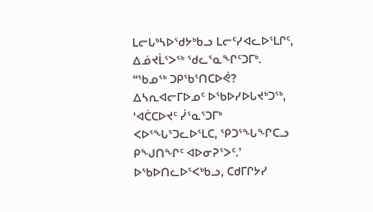ᒪᓕᒐᒃᓴᐅᖁᔭᒃᑲᓗ ᒪᓕᑦᓯᐊᓚᐅᕐᒪᒋᑦ, ᐃᓅᔪᒫᕐᐳᖅ ᖁᓚᕐᓇᖏᑦᑐᒥᒃ.
“ᖃᓄᖅ ᑐᑭᖃᕐᑎᑕᐅᕚ? ᐃᓴᕆᐊᓕᒥᐅᓄᑦ ᐅᖃᐅᓯᐅᒐᔪᒃᑐᖅ, ‘ᐊᑖᑕᐅᔪᑦ ᓰᕐᓇᕐᑐᒥᒃ ᐸᐅᕐᖓᕐᑐᓚᐅᕐᒪᑕ, ᕿᑐᕐᖓᖏᑕᓗ ᑭᖑᑎᖏᑦ ᐊᐅᓂᕈᕐᐳᑦ.’
ᐅᖃᐅᑎᓚᐅᕐᐸᒃᑲᓗ, ᑕᑯᒥᒋᔭᓯ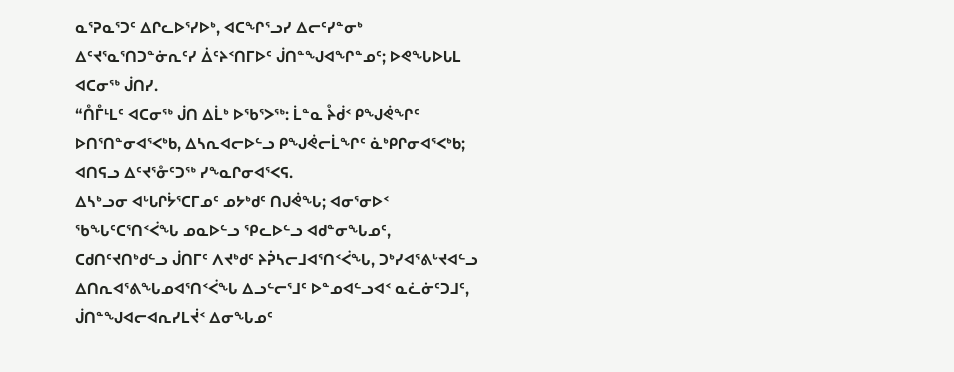ᓇᕐᕈᓇᕐᑐᑦ ᐃᒋᓚᐅᕐᓯᐅᒃ, ᐊᑕᖏᕐᓗᓯ ᐃᓕᑦᓯᓐᓂᒃ ᐃᑦᔪᕐᓇᕐᑎᑐᓐᓃᕆᑦᓯ ᐄᑦᔨᑉᑎᒥᐅᑦ ᒎᑎᓐᖑᐊᖏᓐᓄᑦ; ᐅᕙᖓᐅᒐᒪ ᐊᑕᓂᖅ ᒎᑎᓯ.
“ᑍᒤᒻᒪᑦ ᐊᑕᓂᖅ ᒎᑎ ᐃᒫᒃ ᐅᖃᕐᐳᖅ: ᒫᓐᓇ ᔧᑰᑉ ᑭᖑᕚᖏᑦ ᐅᑎᕐᑎᓐᓂᐊᕐᐸᒃᑲ, ᐃᓴᕆᐊᓕᐅᓪᓗ ᑭᖑᕚᓕᒫᖏᑦ ᓈᒃᑭᒋᓂᐊᕐᐸᒃᑲ; ᐊᑎᕋᓗ ᐃᑦᔪᕐᓁᑦᑐᖅ ᓯᖕᓇᒋᓂᐊᕐᐸᕋ.
ᐃᓴᒃᓗᓂ ᐊᒡᒐᒋᔮᕐᑕᒥᓄᑦ ᓄᔭᒃᑯᑦ ᑎᒍᕚᖓ; ᐊᓂᕐᓂᐅᑉ ᖃᖓᑦᑕᕐᑎᑉᐹᖓ ᓄᓇᐅᓪᓗ ᕿᓚᐅᓪᓗ ᐊᑯᓐᓂᖓᓄᑦ, ᑕᑯᑎᑦᔪᑎᒃᑯᓪᓗ ᒎᑎᒥᑦ ᐱᔪᒃᑯᑦ ᔨᕉᓴᓕᒧᐊᕐᑎᑉᐹᖓ, ᑐᒃᓯᐊᕐᕕᒡᔪᐊᓪᓗ ᐃᑎᕆᐊᕐᕕᖓᓄᐊᕐᑎᑉᐹᖓ ᐃᓗᓪᓕᕐᒧᑦ ᐅᓐᓄᐊᓪᓗᐊᑉ ᓇᓛᓃᑦᑐᒧᑦ, ᒎᑎᓐᖑᐊᓕᐊᕆᓯᒪᔫᑉ ᐃᓂᖓᓄᑦ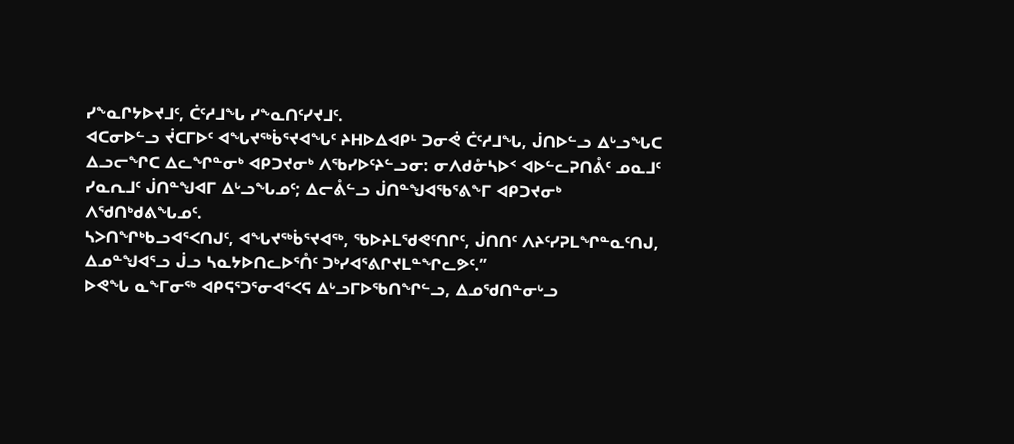ᓯᖕᓇᒋᔭᐅᔪᒧᑦ, ᑖᑦᓱᒧᖓ ᓯᖕᓇᑎᑦᓯᔪᒧᑦ.
ᐊᑕᓂᐅᓪᓗ ᔫᑕᒥᐅᑦ ᐊᖓᔪᖅᑳᕐᔪᐊᖓᑦ ᔨᕼᐅᐃᐊᑭᒻ ᑐᓂᕚ ᑖᑦᓱᒧᖓ, ᒎᑎᐅᓪᓗ ᐃᒡᓗᖓᑕ ᐃᓗᓕᖏᑕ ᐃᓚᖏᓐᓂᒃ ᐊᑭᑐᔪᓂᒃ ᐱᖃᓯᐅᑦᔨᓪᓗᓂ: ᓂᐱᑯᓁᓴᐅᑉ ᐊᐅᓪᓚᕈᑎᕔᑦ ᓄᓇᒧᑦ ᓯᓇᕆᒧᑦ ᒎᑎᓐᖑᐊᒥ ᐃᒡᓗᖓᓄᑦ; ᐃᓕᕔᓪᓗ ᒎᑎᓐᖑᐊᖃᕐᕕᖕᒥ ᐊᑭᑐᔪᓂᒃ ᐱᖁᑎᒃᑯᕕᖓᓄᑦ.
ᓴᐳᑎᖏᒃᑲᓗᐊᕐᐸᑎᒍᑦ, ᐊᖓᔪᖅᑳᕐᔪᐊᖅ, ᖃᐅᔨᒪᖁᕙᑦᑎᒋᑦ, ᒎᑎᑎᑦ ᐱᔨᑦᓯᕈᒪᖏᓐᓇᑦᑎᒍ, ᐃᓄᓐᖑᐊᕐᓗ ᒎᓗ ᓴᓇᔭᐅᑎᓚᐅᕐᑍᑦ ᑐᒃᓯᐊᕐᕕᒋᔪᒪᓐᖏᓚᕗᑦ.”
ᐅᕙᖓ ᓇᖕᒥᓂᖅ ᐊᑭᕋᕐᑐᕐᓂᐊᕐᐸᕋ ᐃᒡᓗᒥᐅᖃᑎᖏᓪᓗ, ᐃᓄᖁᑎᓐᓂᒡᓗ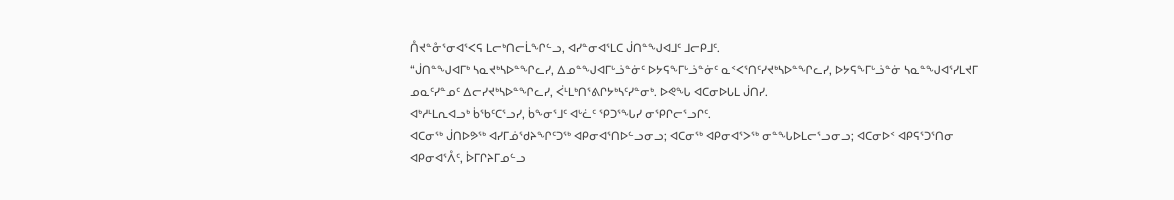ᑍᔪᓐᓁᕐᓂᐊᕐᐸᕋ ᒪᓕᒃᑎᓕᒫᖏᓪᓗ, ᐊᓯᓐᓂᐊᕐᒪᑕ ᒎᑎᓐᖑᐊᒧᑦ ᒧᓕᑭᒧᑦ.
“ᒎᑎᓐᖑᐊᒥᒃ ᓴᓇᔪᒃᓴᐅᓐᖏᓚᓯ, ᐃᓄᓐᖑᐊᒥᒡᓘᓐᓃᑦ ᐅᔭᕋᖕᒥᒡᓘᓐᓃᑦ ᓇᑉᐸᕐᑎᑦᓯᔪᒃᓴᐅᓐᖏᓚᓯ, ᐅᔭᕋᖕᒥᒡᓘᓐᓃ ᓴᓇᓐᖑᐊᕐᓯᒪᔪᒥ ᓄᓇᑦᓯᓐᓄᑦ ᐃᓕᓯᔪᒃᓴᐅᓐᖏᓚᓯ, ᐹᒻᒪᒃᑎᕐᕕᒋᔭᒃᓴᑦᓯᓐᓂᒃ. ᐅᕙᖓ ᐊᑕᓂᐅᒐᒪ ᒎᑎᓯ.
ᐊᒃᓱᒻᒪᕆᐊᓗᒃ ᑳᖃᑦᑕᕐᓗᓯ, ᑳᖕᓂᕐᒧᑦ ᐊᒡᓛᑦ ᕿᑐᕐᖓᓯ ᓂᕿᒋᓕᕐᓗᒋᑦ.
ᐊᑕᓂᖅ ᒎᑎᐅᕗᖅ ᐊᓯᒥᓅᖁᔨᖏᑦᑐᖅ ᐊᑭᓂᐊᕐᑎᐅᓪᓗᓂᓗ; ᐊᑕᓂᖅ ᐊᑭᓂᐊᕐᐳᖅ ᓂᓐᖓᐅᒪᓕᕐᓗᓂᓗ; ᐊᑕᓂᐅᑉ ᐊᑭᕋᕐᑐᕐᑎᓂ ᐊᑭᓂᐊᕐᐰᑦ, ᐆᒥᒋᔨᒥᓄᓪᓗ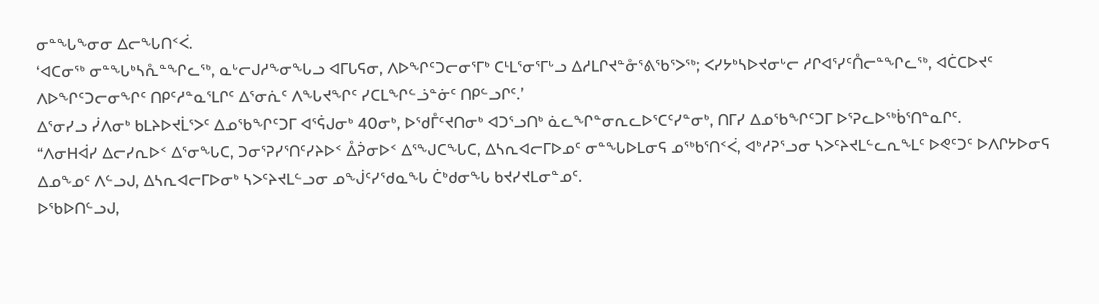ᓂᓐᖓᖕᓂᓂ ᐃᓕᖓᑎᑉᐹ.
‘ᐊᑕᓂᖅ ᓂᓐᖓᒃᓴᕅᓐᖏᓚᖅ, ᓇᒡᓕᒍᓱᖕᓂᖓᓗ ᐊᒥᒐᕋᓂ, ᐱᐅᖏᑦᑐᓕᓂᕐᒥᒃ ᑕᒻᒪᕐᓂᕐᒥᒡᓗ ᐃᓱᒪᒋᔪᓐᓁᕐᕕᖃᕐᐳᖅ; ᐸᓯᔭᒃᓴᐅᔪᓂᒡᓕ ᓱᒋᐊᕐᓯᑦᑍᓕᓐᖏᓚᖅ, ᐊᑖᑕᐅᔪᑦ ᐱᐅᖏᑦᑐᓕᓂᖏᑦ ᑎᑭᑦᓱᓐᓇᕐᒪᒋᑦ ᐃᕐᓂᕇᑦ ᐱᖓᔪᖏᑦ ᓯᑕᒪᖏᓪᓘᓐᓃᑦ ᑎᑭᓪᓗᒋᑦ.’
ᐃᕐᓂᓯᓗ ᓰᐱᓂᒃ ᑲᒪᔨᐅᔪᒫᕐᐳᑦ ᐃᓄᖃᖏᑦᑐᒥ ᐊᕐᕌᒍᓂᒃ 40ᓂᒃ, ᐅᖁᒤᑦᔪᑎᓂᒃ ᐊᑐᕐᓗᑎᒃ ᓈᓚᖏᓐᓂᕆᓚᐅᕐᑕᑦᓯᓐᓂᒃ, ᑎᒥᓯ ᐃᓄᖃᖏᑦᑐᒥ ᐅᕐᕈᓚᐅᖅᑳᕐᑎᓐᓇᒋᑦ.
“ᐱᓂᕼᐋᓯ ᐃᓕᓯᕆᐅᑉ ᐃᕐᓂᖓᑕ, ᑐᓂᕐᕈᓯᕐᑎᑦᓯᔨᐅᑉ ᐂᕉᓂᐅᑉ ᐃᕐᖑᑕᖓᑕ, ᐃᓴᕆᐊᓕᒥᐅᓄᑦ ᓂᓐᖓᐅᒪᓂᕋ ᓄᖅᑲᕐᑎᑉᐹ, ᐊᒃᓱᕈᕐᓗᓂ ᓴᐳᑦᔨᔪᒪᓪᓚᕆᖕᒪᑦ ᐅᕙᑦᑐᑦ ᐅᐱᒋᔭᐅᓂᕋ ᐃᓄᖕᓄᑦ ᐱᓪᓗᒍ, ᐃᓴᕆᐊᓕᒥᐅᓂᒃ ᓴᐳᑦᔨᔪᒪᓪᓗᓂ ᓄᖒᑦᓯᖁᓇᖓ ᑖᒃᑯᓂᖓ ᑲᔪᓯᔪᒪᓂᓐᓄᑦ.
ᐅᖃᐅᑎᓪᓗᒍ,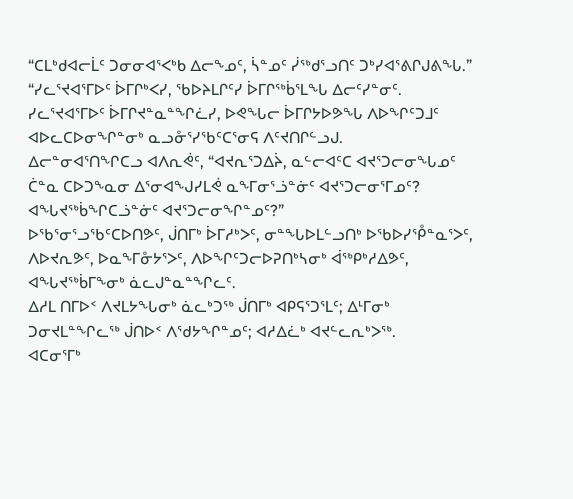“ᑕᒪᒃᑯᐊᓕᒫᑦ ᑐᓂᓂᐊᕐᐸᒃᑲ ᐃᓕᖕᓄᑦ, ᓵᓐᓄᑦ ᓰᖅᑯᕐᓗᑎᑦ ᑐᒃᓯᐊᕐᕕᒋᒍᕕᖓ.”
“ᓯᓚᕐᔪᐊᕐᒥᐅᑦ ᐆᒥᒋᒃᐸᓯ, ᖃᐅᔨᒪᒋᑦᓯ ᐆᒥᒋᖅᑳᕐᒪᖓ ᐃᓕᑦᓯᓐᓂᑦ.
ᓯᓚᕐᔪᐊᕐᒥᐅᑦ ᐆᒥᒋᔪᓐᓇᓐᖏᓛᓯ, ᐅᕙᖓᓕ ᐆᒥᒋᔭᐅᕗᖓ ᐱᐅᖏᑦᑐᒧᑦ ᐊᐅᓚᑕᐅᓂᖏᓐᓂᒃ ᓇᓗᓁᕐᓯᖃᑦᑕᕐᓂᕋ ᐱᑦᔪᑎᒋᓪᓗᒍ.
ᐃᓕᓐᓂᐊᕐᑎᖏᑕᓗ ᐊᐱᕆᕚᑦ, “ᐊᔪᕆᕐᑐᐃᔩ, ᓇᓪᓕᐊᑦᑕ ᐊᔪᕐᑐᓕᓂᖓᓄᑦ ᑖᓐᓇ ᑕᐅᑐᖕᓇᓂ ᐃᕐᓂᐊᖑᓯᒪᕚ ᓇᖕᒥᓂᕐᓘᓐᓃᑦ ᐊᔪᕐᑐᓕᓂᕐᒥᓄᑦ? ᐊᖓᔪᖅᑳᖏᑕᓘᓐᓃᑦ ᐊᔪᕐᑐᓕᓂᖏᓐᓄᑦ?”
ᐅᖃᕐᓂᕐᓗᖃᑦᑕᐅᑎᕗᑦ, ᒎᑎᒥᒃ ᐆᒥᓱᒃᐳᑦ, ᓂᓐᖓᐅᒪᓪᓗᑎᒃ ᐅᖃᐅᓯᕾᓐᓇᕐᐳᑦ, ᐱᐅᔪᕆᕗᑦ, ᐅᓇᖕᒥᓁᔭᕐᐳᑦ, ᐱᐅᖏᑦᑐᓕᐅᕈᑎᒃᓴᓂᒃ ᐋᖅᑭᒃᓱᐃᕗᑦ, ᐊᖓᔪᖅᑳᒥᖕᓂᒃ ᓈᓚᒍᓐᓇᓐᖏᓚᑦ.
ᐃᓱᒪ ᑎᒥᐅᑉ ᐱᔪᒪᔭᖓᓂᒃ ᓈᓚᒃᑐᖅ ᒎᑎᒥᒃ ᐊᑭᕋᕐᑐᕐᒪᑦ; ᐃᒻᒥᓂᒃ ᑐᓂᔪᒪᓐᖏᓚᖅ ᒎᑎᐅᑉ ᐱᖁᔭᖏᓐᓄᑦ; ᐊᓱᐃᓛᒃ ᐊᔪᓪᓚᕆᒃᐳᖅ.
ᐊᑕᓂᕐᒥᒃ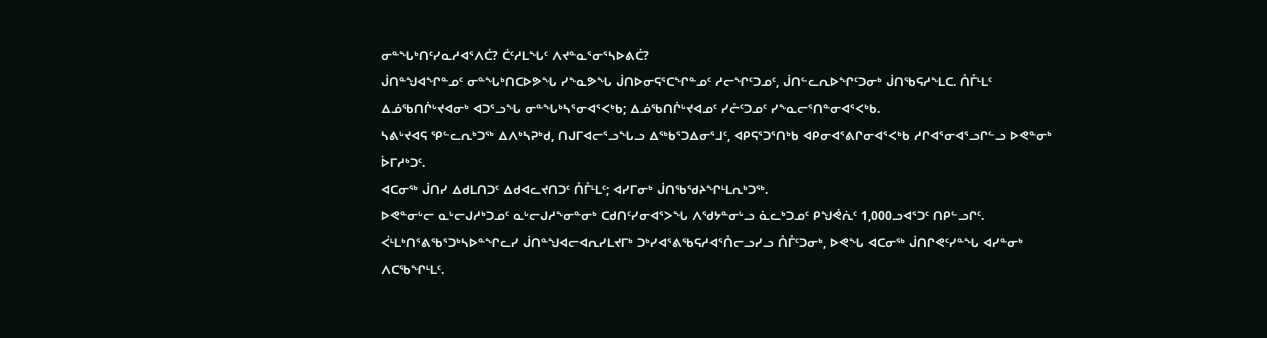ᓂᓐᖓᒃᑎᑦᓯᓇᓱᐊᕐᐱᑖ? ᑖᑦᓱᒪᖓᑦ ᐱᔪᓐᓇᕐᓂᕐᓴᐅᕕᑖ?
ᒎᑎᓐᖑᐊᖏᓐᓄᑦ ᓂᓐᖓᒃᑎᑕᐅᕗᖓ ᓯᖕᓇᕗᖓ ᒎᑎᐅᓂᕋᕐᑕᖏᓐᓄᑦ ᓱᓕᖏᑦᑐᓄᑦ, ᒎᑎᓪᓚᕆᐅᖏᑦᑐᓂᒃ ᒎᑎᖃᕋᓱᖕᒪᑕ. ᑍᒤᒻᒪᑦ ᐃᓅᖃᑎᒌᒡᔪᐊᓂᒃ ᐊᑐᕐᓗᖓ ᓂᓐᖓᒃᓴᕐᓂᐊᕐᐸᒃᑲ; ᐃᓅᖃᑎᒌᒡᔪᐊᓄᑦ ᓯᓔᑦᑐᓄᑦ ᓯᖕᓇᓕᕐᑎᓐᓂᐊᕐᐸᒃᑲ.
ᓴᕕᒡᔪᐊᕋ ᕿᓪᓚᕆᒃᑐᖅ ᐃᐱᒃᓴᕈᒃᑯ, ᑎᒍᒥᐊᓕᕐᓗᖓᓗ ᐃᖅᑲᕐᑐᐃᓂᕐᒧᑦ, ᐊᑭᕋᕐᑐᕐᑎᒃᑲ ᐊᑭᓂᐊᕐᕕᒋᓂᐊᕐᐸᒃᑲ ᓱᒋᐊᕐᓂᐊᕐᓗᒋᓪᓗ ᐅᕙᓐᓂᒃ ᐆᒥᓱᒃᑐᑦ.
ᐊᑕᓂᖅ ᒎᑎᓯ ᐃᑯᒪᑎᑐᑦ ᐃᑯᐊᓚᔪᑎᑐᑦ ᑍᒤᒻᒪᑦ; ᐊᓯᒥᓂᒃ ᒎᑎᖃᖁᔨᖏᒻᒪᕆᒃᑐᖅ.
ᐅᕙᓐᓂᒡᓕ ᓇᒡᓕᒍᓱᒃᑐᓄᑦ ᓇᒡᓕᒍᓱᖕᓂᓐᓂᒃ ᑕᑯᑎᑦᓯᓂᐊᕐᐳᖓ ᐱᖁᔭᓐᓂᒡᓗ ᓈᓚᒃᑐᓄᑦ ᑭᖑᕚᕇᑦ 1,000ᓗᐊᕐᑐᑦ ᑎᑭᓪᓗᒋᑦ.
ᐹᒻᒪᒃᑎᕐᕕᖃᕐᑐᒃᓴᐅᓐᖏᓚᓯ ᒎᑎᓐᖑᐊᓕᐊᕆᓯᒪᔪᒥᒃ ᑐᒃᓯᐊᕐᕕᖃᕋᓱᐊᕐᑍᓕᓗᓯᓗ ᑍᒤᑦᑐᓂᒃ, ᐅᕙᖓ ᐊᑕᓂᖅ ᒎᑎᒋᕙᑦᓯᓐᖓ ᐊᓯᓐᓂᒃ ᐱᑕᖃᖏᒻᒪᑦ.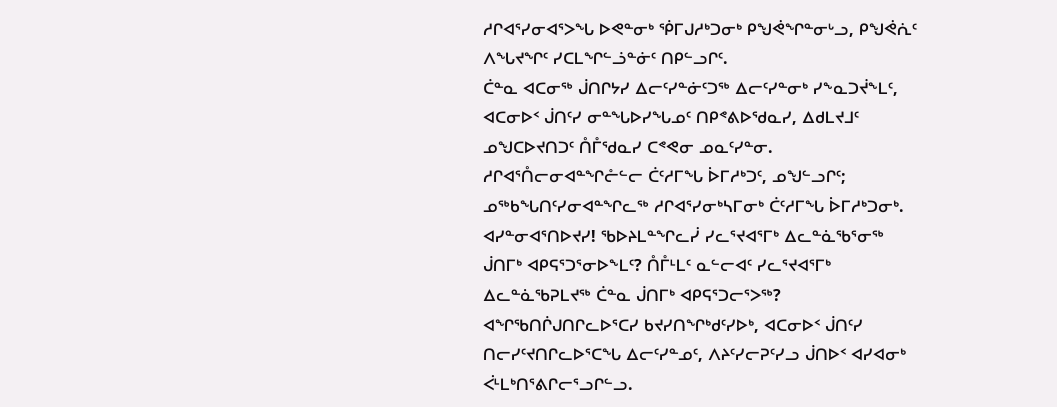ᓱᒋᐊᕐᓯᓂᐊᕐᐳᖓ ᐅᕙᓐᓂᒃ ᖀᒥᒍᓱᒃᑐᓂᒃ ᑭᖑᕚᖏᓐᓂᒡᓗ, ᑭᖑᕚᕇᑦ ᐱᖓᔪᖏᑦ ᓯᑕᒪᖏᓪᓘᓐᓃᑦ ᑎᑭᓪᓗᒋᑦ.
ᑖᓐᓇ ᐊᑕᓂᖅ ᒎᑎᒋᔭᓯ ᐃᓕᑦᓯᓐᓃᑦᑐᖅ ᐃᓕᑦᓯᓐᓂᒃ ᓯᖕᓇᑐᔫᖕᒪᑦ, ᐊᑕᓂᐅᑉ ᒎᑎᑦᓯ ᓂᓐᖓᐅᓯᖓᓄᑦ ᑎᑭᕝᕕᐅᖁᓇᓯ, ᐃᑯᒪᔪᒧᑦ ᓄᖑᑕᐅᔪᑎᑐᑦ ᑍᒤᖁᓇᓯ ᑕᕝᕙᓂ ᓄᓇᑦᓯᓐᓂ.
ᓱᒋᐊᕐᑍᓕᓂᐊᓐᖏᓔᓪᓕ ᑖᑦᓱᒥᖓ ᐆᒥᓱᒃᑐᑦ, ᓄᖑᓪᓗᒋᑦ; ᓄᖅᑲᖓᑎᑦᓯᓂᐊᓐᖏᓚᖅ ᓱᒋᐊᕐᓯᓂᒃᓴᒥᓂᒃ ᑖᑦᓱᒥᖓ ᐆᒥᓱᒃᑐᓂᒃ.
ᐊᓯᓐᓂᐊᕐᑎᐅᔪᓯ! ᖃᐅᔨᒪᓐᖏᓚᓰ ᓯᓚᕐᔪᐊᕐᒥᒃ ᐃᓚᓐᓈᖃᕐᓂᖅ ᒎᑎᒥᒃ ᐊᑭᕋᕐᑐᕐᓂᐅᖕᒪᑦ? ᑍᒤᒻᒪᑦ ᓇᓪᓕᐊᑦ ᓯᓚᕐᔪᐊᕐᒥᒃ ᐃᓚᓐᓈᖃᕈᒪᔪᖅ ᑖᓐᓇ ᒎᑎᒥᒃ ᐊᑭᕋᕐᑐᓕᕐᐳᖅ?
ᐊᖏᖃᑎᒌᒍᑎᒋᓚᐅᕐᑕᓯ ᑲᔪᓯᑎᖏᒃᑯᑦᓯᐅᒃ, ᐊᑕᓂᐅᑉ ᒎᑎᑦᓯ ᑎᓕᓯᑦᔪᑎᒋᓚᐅᕐᑕᖓ ᐃᓕᑦᓯᓐᓄᑦ, ᐱᔨᑦᓯᓕᕈᑦᓯᓗ ᒎᑎᐅᑉ ᐊᓯᐊᓂᒃ ᐹᒻᒪᒃᑎᕐᕕᒋᓕᕐᓗᒋᓪᓗ.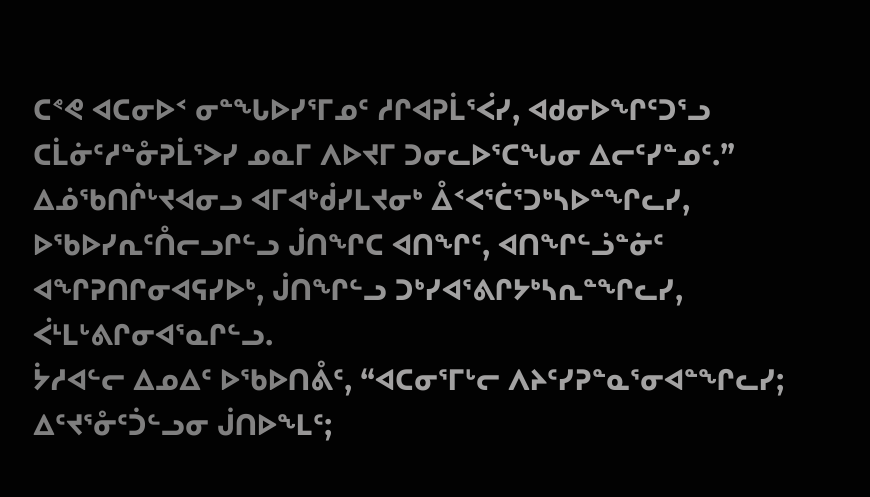ᑕᕝᕙ ᐊᑕᓂᐅᑉ ᓂᓐᖓᐅᓯᕐᒥᓄᑦ ᓱᒋᐊᕈᒫᕐᐹᓯ, ᐊᑯᓂᐅᖏᑦᑐᕐᓗ ᑕᒫᓃᑦᓱᓐᓁᕈᒫᕐᐳᓯ ᓄᓇᒥ ᐱᐅᔪᒥ ᑐᓂᓚᐅᕐᑕᖓᓂ ᐃᓕᑦᓯᓐᓄᑦ.”
ᐃᓅᖃᑎᒌᒡᔪᐊᓂᓗ ᐊᒥᐊᒃᑰᓯᒪᔪᓂᒃ ᐂᑉᐸᕐᑖᕐᑐᒃᓴᐅᓐᖏᓚᓯ, ᐅᖃᐅᓯᕆᑦᑍᓕᓗᒋᓪᓗ ᒎᑎᖏᑕ ᐊᑎᖏᑦ, ᐊᑎᖏᓪᓘᓐᓃᑦ ᐊᖏᕈᑎᒋᓂᐊᕋᓯᐅᒃ, ᒎᑎᖏᓪᓗ ᑐᒃᓯᐊᕐᕕᒋᔭᒃᓴᕆᓐᖏᓚᓯ, ᐹᒻᒪᒡᕕᒋᓂᐊᕐᓇᒋᓪᓗ.
ᔮᓱᐊᓪᓕ ᐃᓄᐃᑦ ᐅᖃᐅᑎᕔᑦ, “ᐊᑕᓂᕐᒥᒡᓕ ᐱᔨᑦᓯᕈᓐᓇᕐᓂᐊᓐᖏᓚᓯ; ᐃᑦᔪᕐᓁᑦᑑᓪᓗᓂ ᒎᑎᐅᖕᒪᑦ;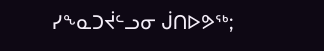ᓯᖕᓇᑐᔫᓪᓗᓂ ᒎᑎᐅᕗᖅ;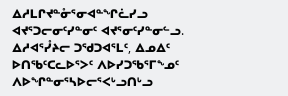ᐃᓱᒪᒋᔪᓐᓁᕐᓂᐊᓐᖏᓛᓯᓗ ᐊᔪᕐᑐᓕᓂᑦᓯᓐᓂᑦ ᐊᔪᕐᓂᑦᓯᓐᓂᓪᓗ.
ᐃᓱᐊᕐᓮᔨᓕ ᑐᖁᑐᐊᕐᒪᑦ, ᐃᓄᐃᑦ ᐅᑎᖃᑦᑕᓚᐅᕐᐳᑦ ᐱᐅᓯᑐᖃᕐᒥᖕᓄᑦ ᐱᐅᖏᓐᓂᕐᓴᐅᓕᕐᐸᒡᓗᑎᒡᓗ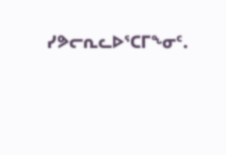ᓯᕗᓕᕆᓚᐅᕐᑕᒥᖕᓂᑦ.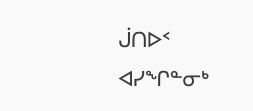ᒎᑎᐅᑉ ᐊᓯᖏᓐᓂᒃ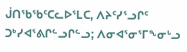ᒎᑎᖃᖃᑦᑕᓚᐅᕐᒪᑕ, ᐱᔨᑦᓯᕐᓗᒋᑦ ᑐᒃᓯᐊᕐᕕᒋᓪᓗᒋᓪᓗ; ᐱᓂᐊᕐᓂᕐᒥᖕᓂᒡᓗ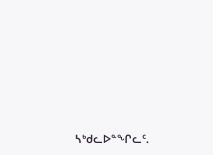ᓴᒃᑯᓚᐅᓐᖏᓚᑦ.